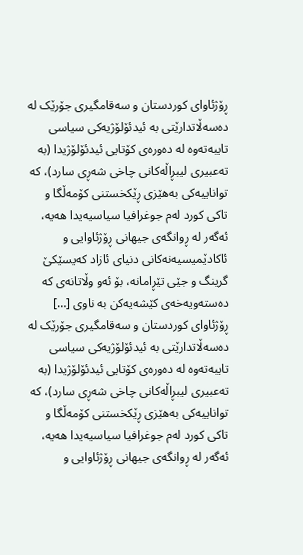ڕۆژئاوای کوردستان و سەقامگیری جۆرێک لە دەسەڵاتدارێتی بە ئیدئۆلۆژیەکی سیاسی تایبەتەوە لە دەورەی کۆتایی ئیدئۆلۆژیدا (بە تەعبیری لیبڕاڵەکانی چاخی شەڕی سارد)، کە تواناییەکی بەھێزی ڕێکخستنی کۆمەڵگا و تاکی کورد لەم جوغرافیا سیاسیەیدا ھەیە، ئەگەر لە ڕوانگەی جیھانی ڕۆژئاوایی و ئاکادێمیسیەنەکانی دنیای ئازاد کەیسێکێ گرینگ و جێی تێڕامانە، بۆ ئەو وڵاتانەی کە دەستەویەخەی کێشەیەکن بە ناوی […]
ڕۆژئاوای کوردستان و سەقامگیری جۆرێک لە دەسەڵاتدارێتی بە ئیدئۆلۆژیەکی سیاسی تایبەتەوە لە دەورەی کۆتایی ئیدئۆلۆژیدا (بە تەعبیری لیبڕاڵەکانی چاخی شەڕی سارد)، کە تواناییەکی بەھێزی ڕێکخستنی کۆمەڵگا و تاکی کورد لەم جوغرافیا سیاسیەیدا ھەیە، ئەگەر لە ڕوانگەی جیھانی ڕۆژئاوایی و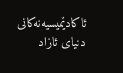ئاکادێمیسیەنەکانی دنیای ئازاد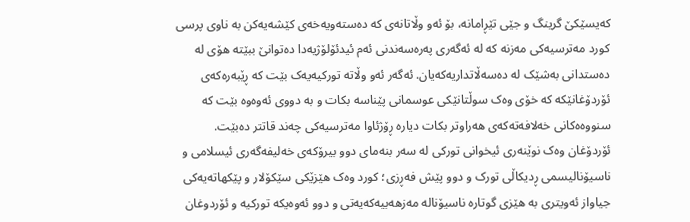کەیسێکێ گرینگ و جێی تێڕامانە، بۆ ئەو وڵاتانەی کە دەستەویەخەی کێشەیەکن بە ناوی پرسی کورد مەترسیەکی مەزنە کە لە ئەگەری پەرەسەندنی ئەم ئیدئۆلۆژیەدا دەتوانێ ببێتە ھۆی لە دەستدانی بەشێک لە دەسەڵاتداریەکەیان. ئەگەر ئەو وڵاتە تورکیەیەک بێت کە ڕێبەرەکەی ئۆردۆغانێکە کە خۆی وەک سوڵتانێکی عوسمانی پێناسە بکات و بە دووی ئەوەوە بێت کە سنووەەکانی خەلافەتەکەی ھەراوتر بکات دیارە ڕۆژئاوا مەترسیەکی چەند قاتتر دەبێت.
ئۆردۆغان وەک نوێنەری ئیخوانی تورکی لە سەر بنەمای دوو بیرۆکەی خەلیفەگەری ئیسلامی و ناسیۆنالیسمی ڕدیکاڵی تورک و دوو پێش فەڕزی؛ کورد وەک ھێزێکی سێکۆلار و پێکھاتەیەکی جیاواز ئەویتری بە ھێزی گوتارە ناسیۆنالە مەزھەبیەکەیەتی و دوو ئەوەیکە تورکیە و ئۆردوغان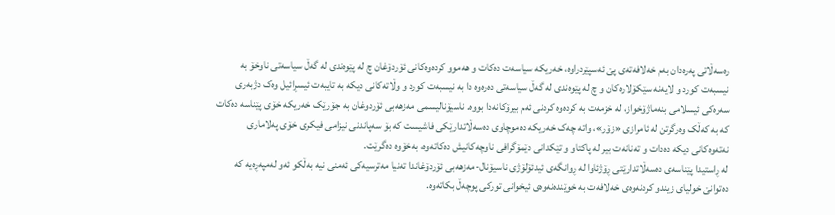رەسەڵاتی پەرەدان بەم خەلافەتەی پێ ئەسپێردراوە، خەریکە سیاسەت دەکات و ھەموو کردەوەکانی ئۆردۆغان چ لە پێوەندی لە گەڵ سیاسەتی ناوخۆ بە نیسبەت کورد و لایەنە سێکۆلارەکان و چ لە پێوەندی لە گەڵ سیاسەتی دەرەوە دا بە نیسبەت کورد و وڵاتەکانی دیکە بە تایبەت ئیسڕائیل وەک دژبەری سەرەکی ئیسلامی بنەماژۆخواز، لە خزمەت بە کردەوە کردنی ئەم بیرۆکانەدا بووە. ناسیۆنالیسمی مەزھەبی ئۆردوغان بە جۆرێک خەریکە خۆی پێناسە دەکات کە بە کەڵک وەرگرتن لە ئامرازی «زۆر»، واتە چەک خەریکە دەموچاوی دەسەڵاتدارێکی فاشیست کە بۆ سەپاندنی نیزامی فیکری خۆی پەلاماری نەتەوەکانی دیکە دەدات و تەنانەت بیر لە پاکتاو و تێکدانی دێمۆگرافی ناوچەکانیش دەکاتەوە، بەخۆوە دەگرێت.
لە ڕاستیدا پێناسەی دەسەڵاتدارێتی ڕۆژئاوا لە ڕوانگەی ئیدئۆلۆژی ناسیۆنال-مەزھەبی ئۆردۆغاندا تەنیا مەترسیەکی ئەمنی نیە بەڵکو ئەو لەمپەڕەیە کە دەتوانێ خولیای زیندو کردنەوەی خەلافەت بە خوێندەنەوەی ئیخوانی تورکی پوچەڵ بکاتەوە.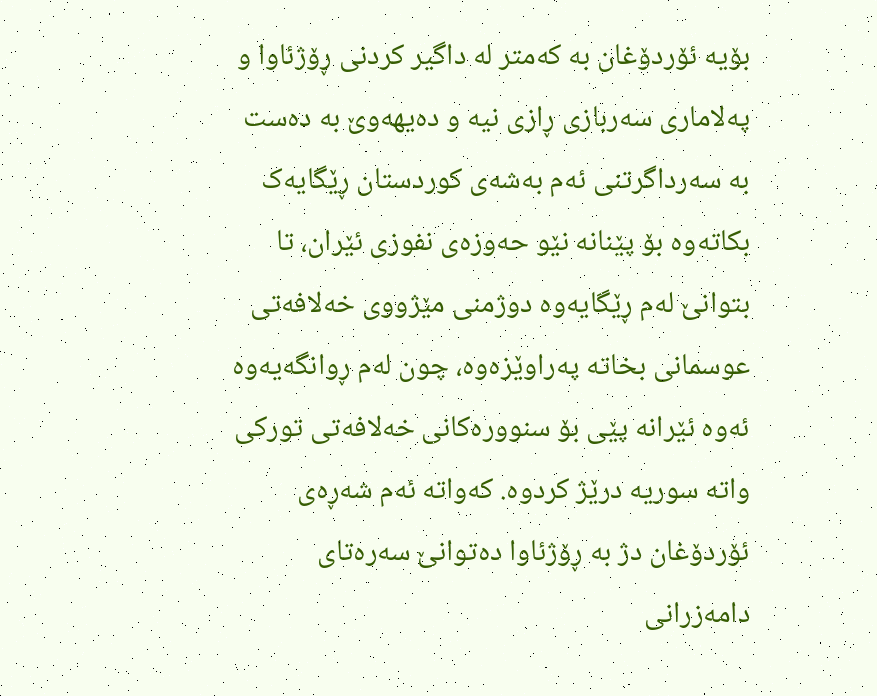بۆیە ئۆردۆغان بە کەمتر لە داگیر کردنی ڕۆژئاوا و پەلاماری سەربازی ڕازی نیە و دەیھەوێ بە دەست بە سەرداگرتنی ئەم بەشەی کوردستان ڕێگایەک بکاتەوە بۆ پێنانە نێو حەوزەی نفوزی ئێران، تا بتوانێ لەم ڕێگایەوە دوژمنی مێژووی خەلافەتی عوسمانی بخاتە پەراوێزەوە، چون لەم ڕوانگەیەوە ئەوە ئێرانە پێی بۆ سنوورەکانی خەلافەتی تورکی واتە سوریە درێژ کردوە. کەواتە ئەم شەڕەی ئۆردۆغان دژ بە ڕۆژئاوا دەتوانێ سەرەتای دامەزرانی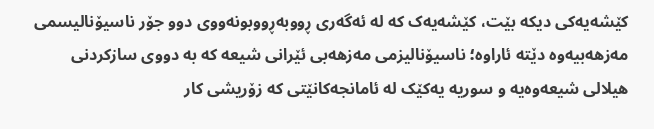کێشەیەکی دیکە بێت، کێشەیەک کە لە ئەگەری ڕووبەڕووبونەووی دوو جۆر ناسیۆنالیسمی مەزھەبیەوە دێتە ئاراوە؛ ناسیۆنالیزمی مەزھەبی ئێرانی شیعە کە بە دووی سازکردنی ھیلالی شیعەوەیە و سوریە یەکێک لە ئامانجەکانێتی کە زۆریشی کار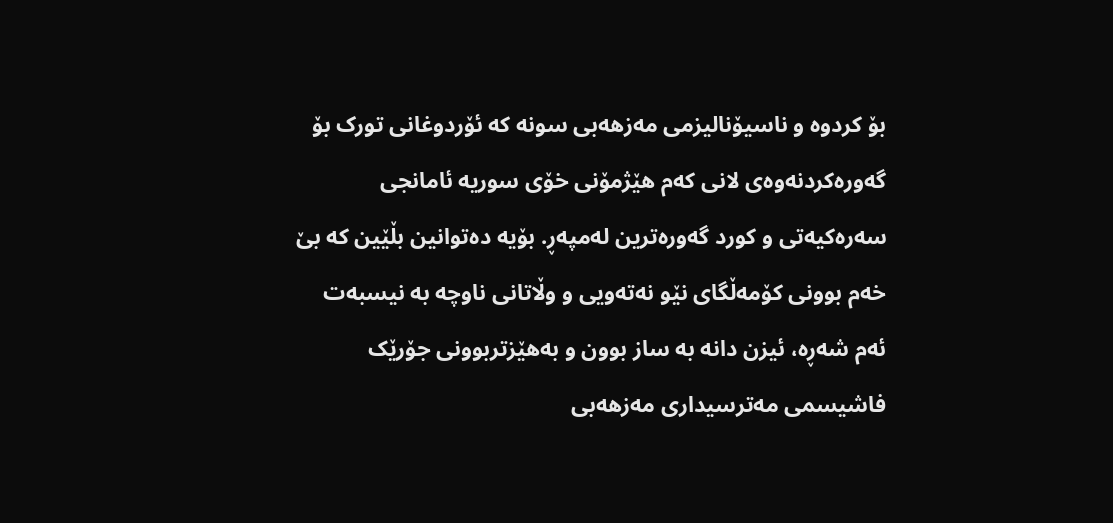بۆ کردوە و ناسیۆنالیزمی مەزھەبی سونە کە ئۆردوغانی تورک بۆ گەورەکردنەوەی لانی کەم ھێژمۆنی خۆی سوریە ئامانجی سەرەکیەتی و کورد گەورەترین لەمپەڕ. بۆیە دەتوانین بڵێین کە بێ خەم بوونی کۆمەڵگای نێو نەتەویی و وڵاتانی ناوچە بە نیسبەت ئەم شەڕە، ئیزن دانە بە ساز بوون و بەھێزتربوونی جۆرێک فاشیسمی مەترسیداری مەزھەبی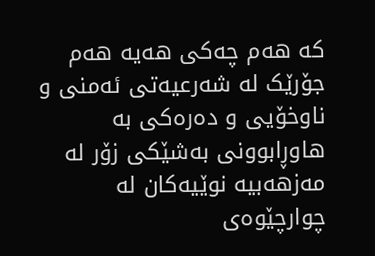کە ھەم چەکی ھەیە ھەم جۆرێک لە شەرعیەتی ئەمنی و ناوخۆیی و دەرەکی بە ھاوڕابوونی بەشێکی زۆر لە مەزھەبیە نوێیەکان لە چوارچێوەی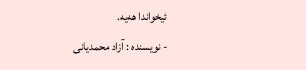ئیخواندا ھەیە.
- نویسنده : آزاد محمدیانی